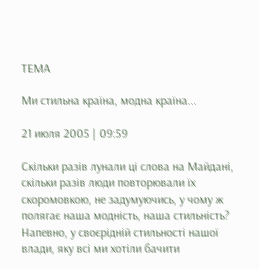ТЕМА

Ми стильна країна, модна країна...

21 июля 2005 | 09:59

Скільки разів лунали ці слова на Майдані, скільки разів люди повторювали їх скоромовкою, не задумуючись, у чому ж полягає наша модність, наша стильність? Напевно, у своєрідній стильності нашої влади, яку всі ми хотіли бачити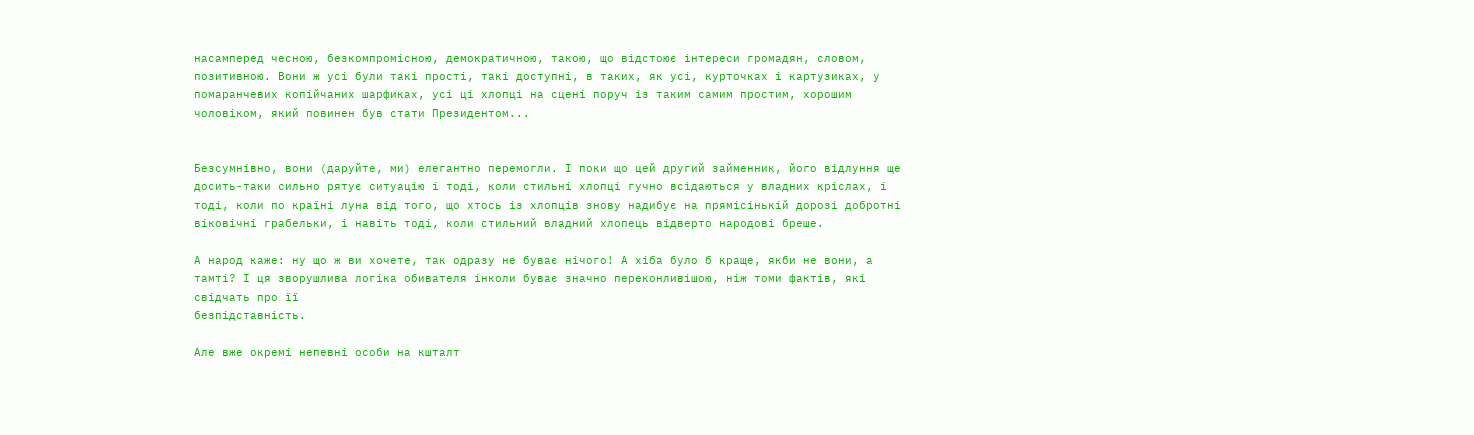насамперед чесною, безкомпромісною, демократичною, такою, що відстоює інтереси громадян, словом, позитивною. Вони ж усі були такі прості, такі доступні, в таких, як усі, курточках і картузиках, у помаранчевих копійчаних шарфиках, усі ці хлопці на сцені поруч із таким самим простим, хорошим чоловіком, який повинен був стати Президентом...


Безсумнівно, вони (даруйте, ми) елегантно перемогли. І поки що цей другий займенник, його відлуння ще досить-таки сильно рятує ситуацію і тоді, коли стильні хлопці гучно всідаються у владних кріслах, і тоді, коли по країні луна від того, що хтось із хлопців знову надибує на прямісінькій дорозі добротні віковічні грабельки, і навіть тоді, коли стильний владний хлопець відверто народові бреше.

А народ каже: ну що ж ви хочете, так одразу не буває нічого! А хіба було б краще, якби не вони, а тамті? І ця зворушлива логіка обивателя інколи буває значно переконливішою, ніж томи фактів, які свідчать про її
безпідставність.

Але вже окремі непевні особи на кшталт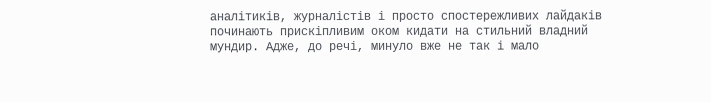аналітиків, журналістів і просто спостережливих лайдаків починають прискіпливим оком кидати на стильний владний мундир. Адже, до речі, минуло вже не так і мало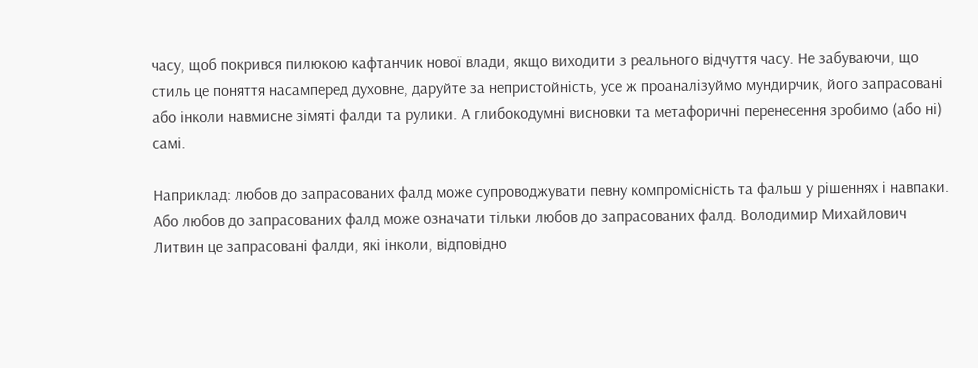часу, щоб покрився пилюкою кафтанчик нової влади, якщо виходити з реального відчуття часу. Не забуваючи, що стиль це поняття насамперед духовне, даруйте за непристойність, усе ж проаналізуймо мундирчик, його запрасовані або інколи навмисне зімяті фалди та рулики. А глибокодумні висновки та метафоричні перенесення зробимо (або ні) самі.

Наприклад: любов до запрасованих фалд може супроводжувати певну компромісність та фальш у рішеннях і навпаки. Або любов до запрасованих фалд може означати тільки любов до запрасованих фалд. Володимир Михайлович Литвин це запрасовані фалди, які інколи, відповідно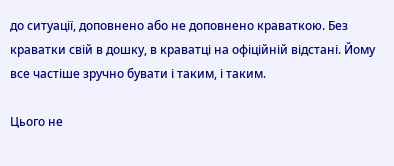до ситуації, доповнено або не доповнено краваткою. Без краватки свій в дошку, в краватці на офіційній відстані. Йому все частіше зручно бувати і таким, і таким.

Цього не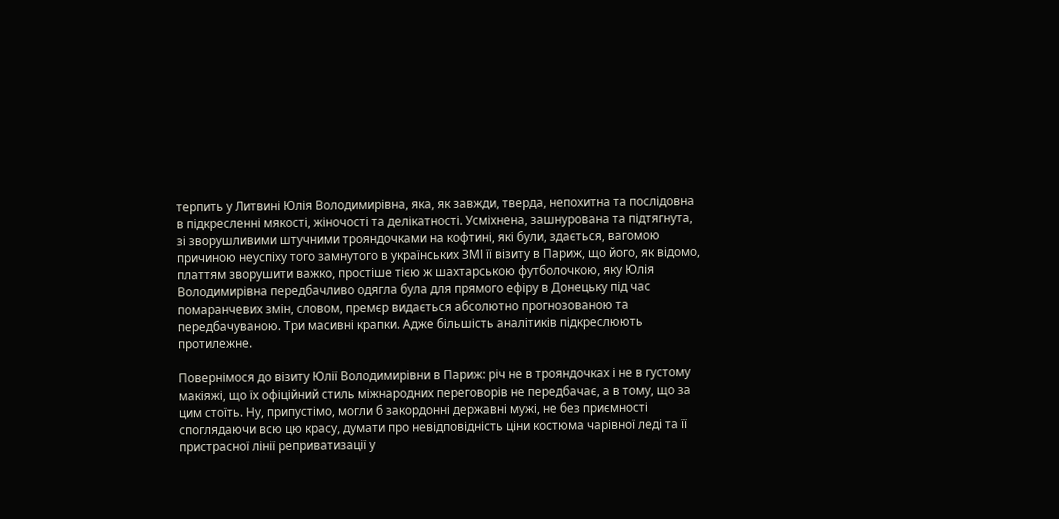терпить у Литвині Юлія Володимирівна, яка, як завжди, тверда, непохитна та послідовна в підкресленні мякості, жіночості та делікатності. Усміхнена, зашнурована та підтягнута, зі зворушливими штучними трояндочками на кофтині, які були, здається, вагомою причиною неуспіху того замнутого в українських ЗМІ її візиту в Париж, що його, як відомо, платтям зворушити важко, простіше тією ж шахтарською футболочкою, яку Юлія Володимирівна передбачливо одягла була для прямого ефіру в Донецьку під час помаранчевих змін, словом, премєр видається абсолютно прогнозованою та передбачуваною. Три масивні крапки. Адже більшість аналітиків підкреслюють протилежне.

Повернімося до візиту Юлії Володимирівни в Париж: річ не в трояндочках і не в густому макіяжі, що їх офіційний стиль міжнародних переговорів не передбачає, а в тому, що за цим стоїть. Ну, припустімо, могли б закордонні державні мужі, не без приємності споглядаючи всю цю красу, думати про невідповідність ціни костюма чарівної леді та її пристрасної лінії реприватизації у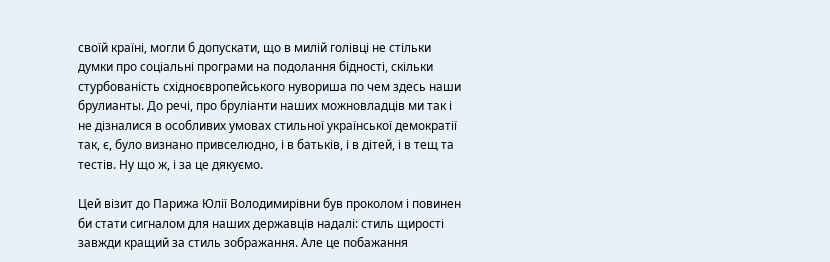своїй країні, могли б допускати, що в милій голівці не стільки думки про соціальні програми на подолання бідності, скільки стурбованість східноєвропейського нувориша по чем здесь наши брулианты. До речі, про бруліанти наших можновладців ми так і не дізналися в особливих умовах стильної української демократії так, є, було визнано привселюдно, і в батьків, і в дітей, і в тещ та тестів. Ну що ж, і за це дякуємо.

Цей візит до Парижа Юлії Володимирівни був проколом і повинен би стати сигналом для наших державців надалі: стиль щирості завжди кращий за стиль зображання. Але це побажання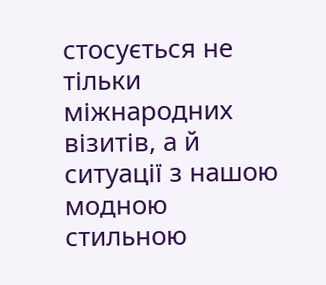стосується не тільки міжнародних візитів, а й ситуації з нашою модною стильною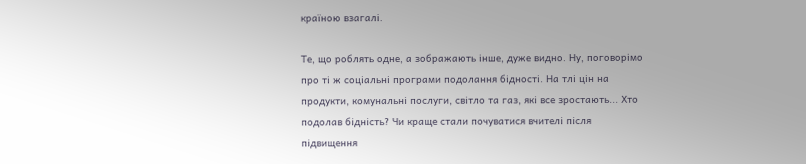країною взагалі.

Те, що роблять одне, а зображають інше, дуже видно. Ну, поговорімо про ті ж соціальні програми подолання бідності. На тлі цін на продукти, комунальні послуги, світло та газ, які все зростають... Хто подолав бідність? Чи краще стали почуватися вчителі після підвищення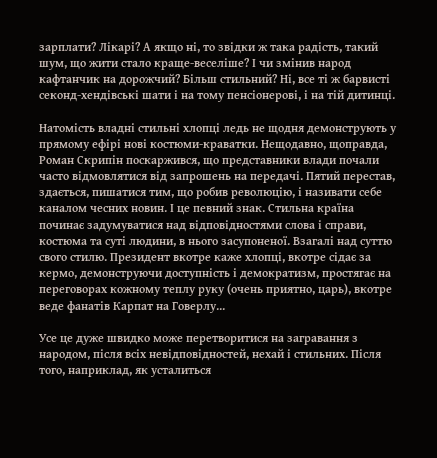зарплати? Лікарі? А якщо ні, то звідки ж така радість, такий шум, що жити стало краще-веселіше? І чи змінив народ кафтанчик на дорожчий? Більш стильний? Ні, все ті ж барвисті секонд-хендівські шати і на тому пенсіонерові, і на тій дитинці.

Натомість владні стильні хлопці ледь не щодня демонструють у прямому ефірі нові костюми-краватки. Нещодавно, щоправда, Роман Скрипін поскаржився, що представники влади почали часто відмовлятися від запрошень на передачі. Пятий перестав, здається, пишатися тим, що робив революцію, і називати себе каналом чесних новин. І це певний знак. Стильна країна починає задумуватися над відповідностями слова і справи, костюма та суті людини, в нього засупоненої. Взагалі над суттю свого стилю. Президент вкотре каже хлопці, вкотре сідає за кермо, демонструючи доступність і демократизм, простягає на переговорах кожному теплу руку (очень приятно, царь), вкотре веде фанатів Карпат на Говерлу...

Усе це дуже швидко може перетворитися на загравання з народом, після всіх невідповідностей, нехай і стильних. Після того, наприклад, як усталиться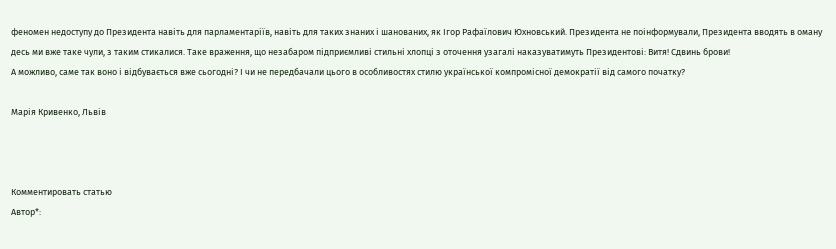феномен недоступу до Президента навіть для парламентаріїв, навіть для таких знаних і шанованих, як Ігор Рафаїлович Юхновський. Президента не поінформували, Президента вводять в оману десь ми вже таке чули, з таким стикалися. Таке враження, що незабаром підприємливі стильні хлопці з оточення узагалі наказуватимуть Президентові: Витя! Сдвинь брови!
А можливо, саме так воно і відбувається вже сьогодні? І чи не передбачали цього в особливостях стилю української компромісної демократії від самого початку?

Марія Кривенко, Львів



Комментировать статью
Автор*: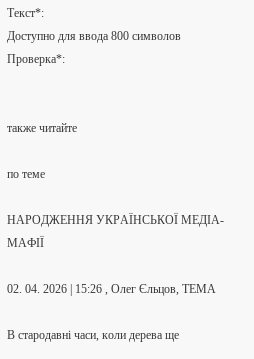Текст*:
Доступно для ввода 800 символов
Проверка*:


также читайте

по теме

НАРОДЖЕННЯ УКРАЇНСЬКОЇ МЕДІА-МАФІЇ

02. 04. 2026 | 15:26 , Олег Єльцов, ТЕМА

В стародавні часи, коли дерева ще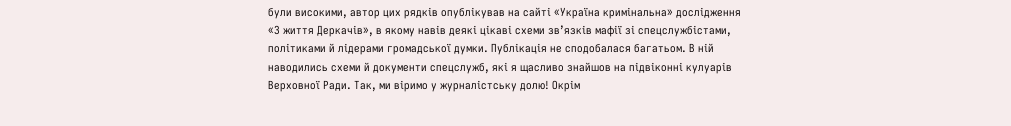були високими, автор цих рядків опублікував на сайті «Україна кримінальна» дослідження «З життя Деркачів», в якому навів деякі цікаві схеми зв’язків мафії зі спецслужбістами, політиками й лідерами громадської думки. Публікація не сподобалася багатьом. В ній наводились схеми й документи спецслужб, які я щасливо знайшов на підвіконні кулуарів Верховної Ради. Так, ми віримо у журналістську долю! Окрім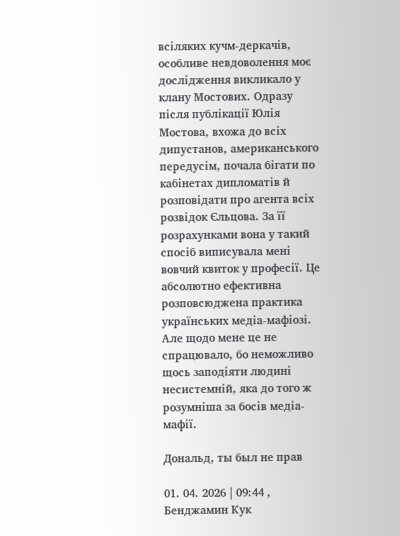всіляких кучм-деркачів, особливе невдоволення моє дослідження викликало у клану Мостових. Одразу після публікації Юлія Мостова, вхожа до всіх дипустанов, американського передусім, почала бігати по кабінетах дипломатів й розповідати про агента всіх розвідок Єльцова. За її розрахунками вона у такий спосіб виписувала мені вовчий квиток у професії. Це абсолютно ефективна розповсюджена практика українських медіа-мафіозі. Але щодо мене це не спрацювало, бо неможливо щось заподіяти людині несистемній, яка до того ж розумніша за босів медіа-мафії.

Дональд, ты был не прав

01. 04. 2026 | 09:44 , Бенджамин Кук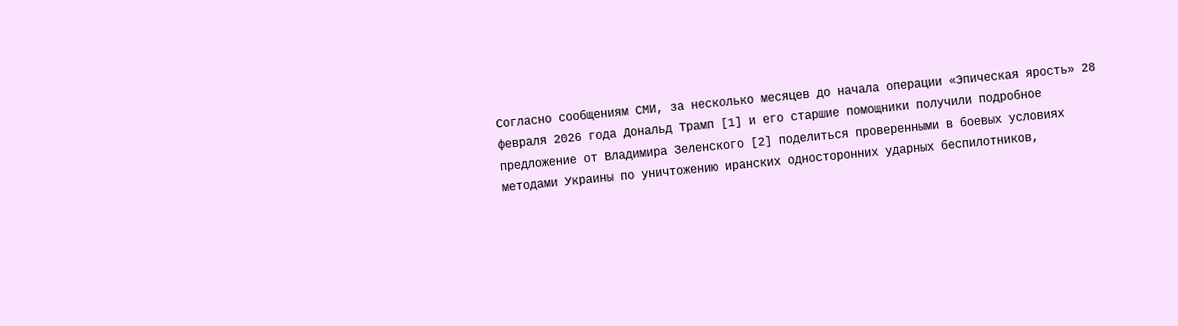Согласно сообщениям СМИ, за несколько месяцев до начала операции «Эпическая ярость» 28 февраля 2026 года Дональд Трамп [1] и его старшие помощники получили подробное предложение от Владимира Зеленского [2] поделиться проверенными в боевых условиях методами Украины по уничтожению иранских односторонних ударных беспилотников,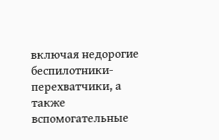включая недорогие беспилотники-перехватчики, а также вспомогательные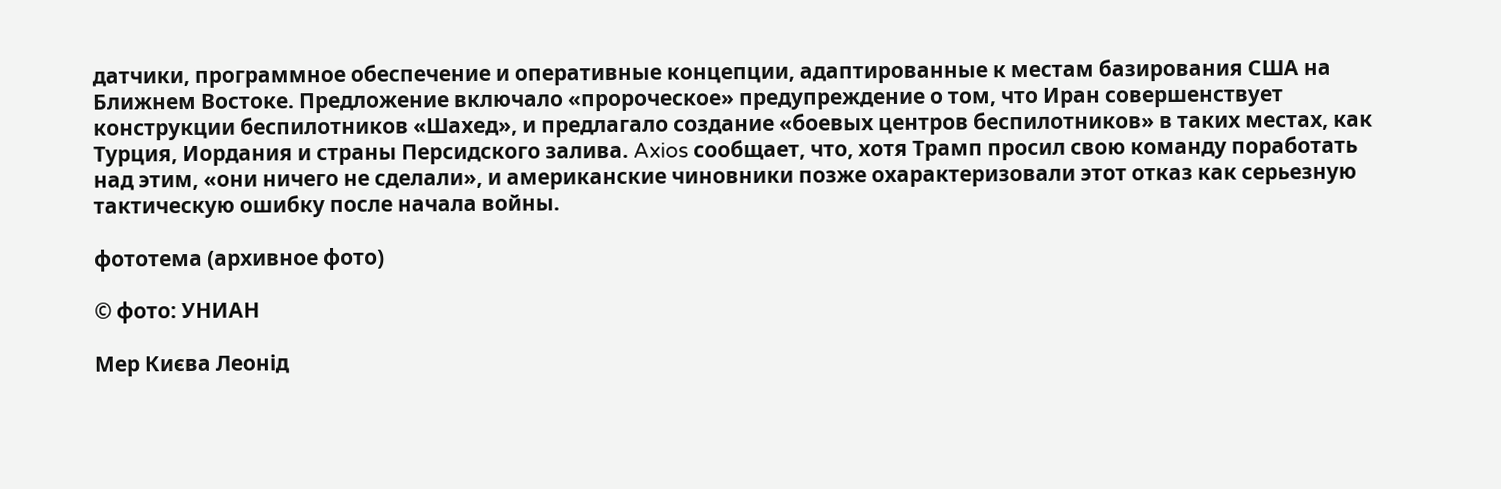датчики, программное обеспечение и оперативные концепции, адаптированные к местам базирования США на Ближнем Востоке. Предложение включало «пророческое» предупреждение о том, что Иран совершенствует конструкции беспилотников «Шахед», и предлагало создание «боевых центров беспилотников» в таких местах, как Турция, Иордания и страны Персидского залива. Axios сообщает, что, хотя Трамп просил свою команду поработать над этим, «они ничего не сделали», и американские чиновники позже охарактеризовали этот отказ как серьезную тактическую ошибку после начала войны.

фототема (архивное фото)

© фото: УНИАН

Мер Києва Леонід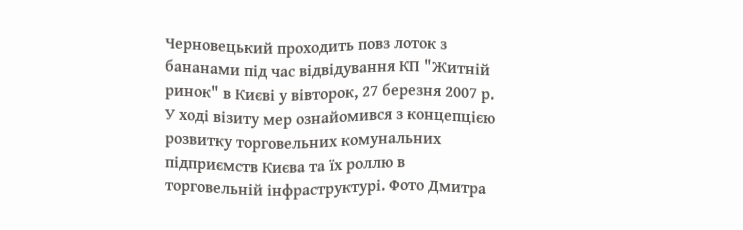Черновецький проходить повз лоток з бананами під час відвідування КП "Житній ринок" в Києві у вівторок, 27 березня 2007 р. У ході візиту мер ознайомився з концепцією розвитку торговельних комунальних підприємств Києва та їх роллю в торговельній інфраструктурі. Фото Дмитра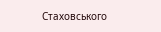Стаховського